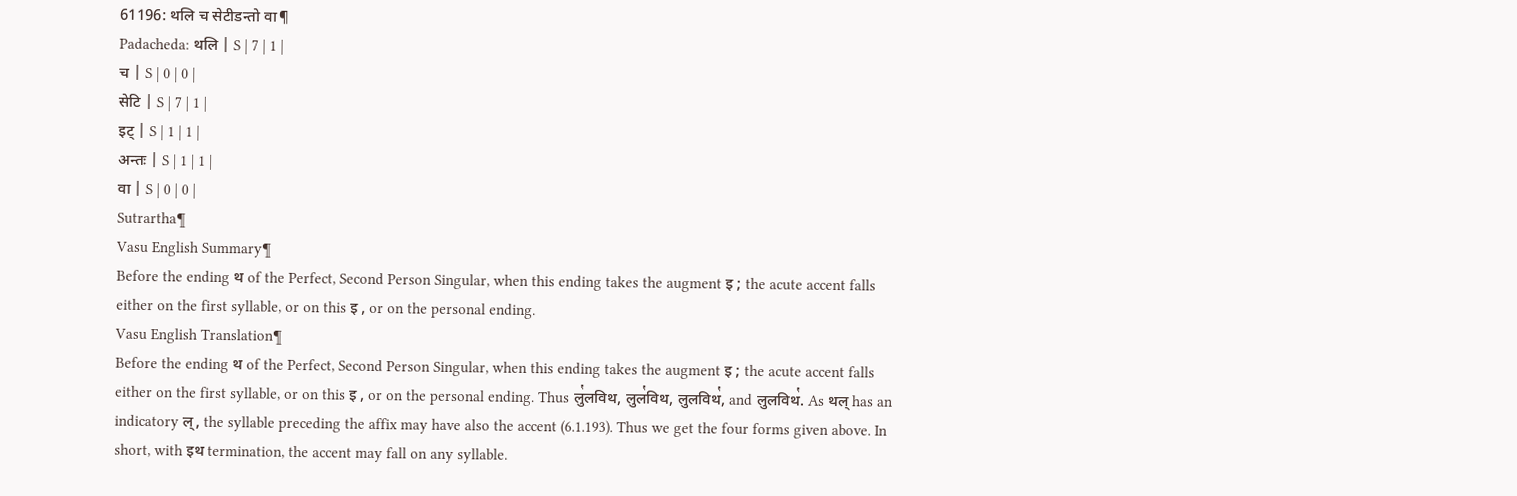61196: थलि च सेटीडन्तो वा¶
Padacheda: थलि | S | 7 | 1 |
च | S | 0 | 0 |
सेटि | S | 7 | 1 |
इट् | S | 1 | 1 |
अन्तः | S | 1 | 1 |
वा | S | 0 | 0 |
Sutrartha¶
Vasu English Summary¶
Before the ending थ of the Perfect, Second Person Singular, when this ending takes the augment इ ; the acute accent falls either on the first syllable, or on this इ , or on the personal ending.
Vasu English Translation¶
Before the ending थ of the Perfect, Second Person Singular, when this ending takes the augment इ ; the acute accent falls either on the first syllable, or on this इ , or on the personal ending. Thus लु꣡लविथ, लुल꣡विथ, लुलविथ꣡, and लुलविथ꣡. As थल् has an indicatory ल्, the syllable preceding the affix may have also the accent (6.1.193). Thus we get the four forms given above. In short, with इथ termination, the accent may fall on any syllable.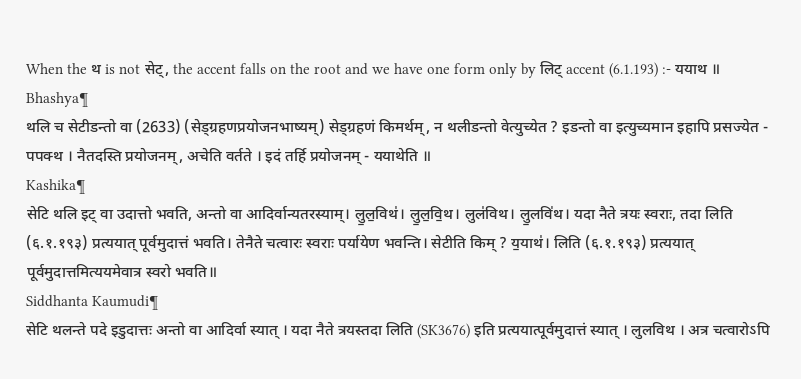When the थ is not सेट्, the accent falls on the root and we have one form only by लिट् accent (6.1.193) :- ययाथ ॥
Bhashya¶
थलि च सेटीडन्तो वा (2633) (सेड्ग्रहणप्रयोजनभाष्यम्) सेड्ग्रहणं किमर्थम्, न थलीडन्तो वेत्युच्येत ? इडन्तो वा इत्युच्यमान इहापि प्रसज्येत - पपक्थ । नैतदस्ति प्रयोजनम्, अचेति वर्तते । इदं तर्हि प्रयोजनम् - ययाथेति ॥
Kashika¶
सेटि थलि इट् वा उदात्तो भवति, अन्तो वा आदिर्वान्यतरस्याम्। लु॒ल॒विथ॑। लु॒ल॒वि॒थ। लुल॑विथ। लु॒लवि॑थ। यदा नैते त्रयः स्वराः, तदा लिति (६.१.१९३) प्रत्ययात् पूर्वमुदात्तं भवति। तेनैते चत्वारः स्वराः पर्यायेण भवन्ति। सेटीति किम् ? य॒याथ॑। लिति (६.१.१९३) प्रत्ययात् पूर्वमुदात्तमित्ययमेवात्र स्वरो भवति॥
Siddhanta Kaumudi¶
सेटि थलन्ते पदे इडुदात्तः अन्तो वा आदिर्वा स्यात् । यदा नैते त्रयस्तदा लिति (SK3676) इति प्रत्ययात्पूर्वमुदात्तं स्यात् । लुलविथ । अत्र चत्वारोऽपि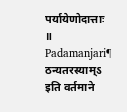पर्यायेणोदात्ताः ॥
Padamanjari¶
ठन्यतरस्याम्ऽ इति वर्तमाने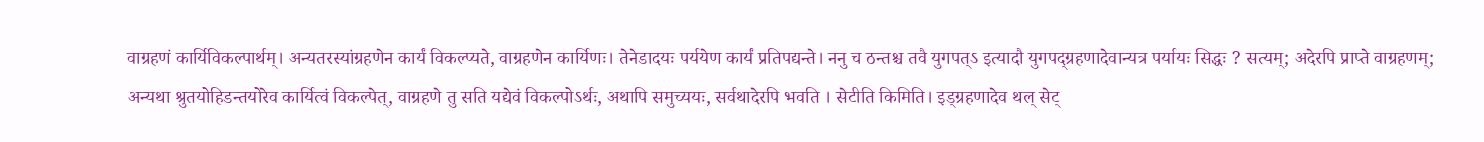वाग्रहणं कार्यिविकल्पार्थम्। अन्यतरस्यांग्रहणेन कार्यं विकल्प्यते, वाग्रहणेन कार्यिणः। तेनेडादयः पर्ययेण कार्यं प्रतिपद्यन्ते। ननु च ठन्तश्च तवै युगपत्ऽ इत्यादौ युगपद्ग्रहणादेवान्यत्र पर्यायः सिद्धः ? सत्यम्; अदेरपि प्राप्ते वाग्रहणम्; अन्यथा श्रुतयोहिडन्तयोरेव कार्यित्वं विकल्पेत्, वाग्रहणे तु सति यद्येवं विकल्पोऽर्थः, अथापि समुच्ययः, सर्वथादेरपि भवति । सेटीति किमिति। इड्ग्रहणादेव थल् सेट्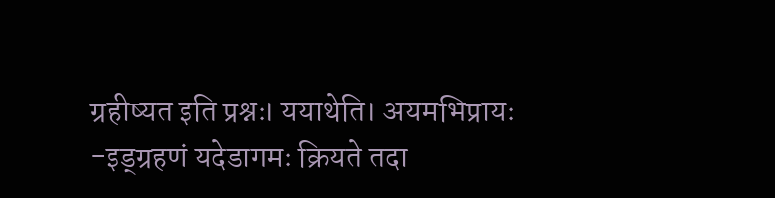ग्रहीष्यत इति प्रश्नः। ययाथेति। अयमभिप्रायः -इड्ग्रहणं यदेडागमः क्रियते तदा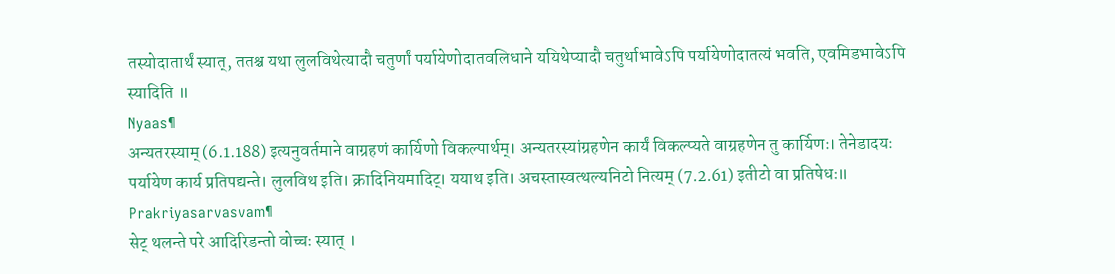तस्योदातार्थं स्यात्, ततश्च यथा लुलविथेत्यादौ चतुर्णां पर्यायेणोदातवलिधाने ययिथेप्यादौ चतुर्थाभावेऽपि पर्यायेणोदातत्यं भवति, एवमिडभावेऽपि स्यादिति ॥
Nyaas¶
अन्यतरस्याम् (6.1.188) इत्यनुवर्तमाने वाग्रहणं कार्यिणो विकल्पार्थम्। अन्यतरस्यांग्रहणेन कार्यं विकल्प्यते वाग्रहणेन तु कार्यिणः। तेनेडादयः पर्यायेण कार्य प्रतिपद्यन्ते। लुलविथ इति। क्रादिनियमादिट्। ययाथ इति। अचस्तास्वत्थल्यनिटो नित्यम् (7.2.61) इतीटो वा प्रतिषेधः॥
Prakriyasarvasvam¶
सेट् थलन्ते परे आदिरिडन्तो वोच्चः स्यात् ।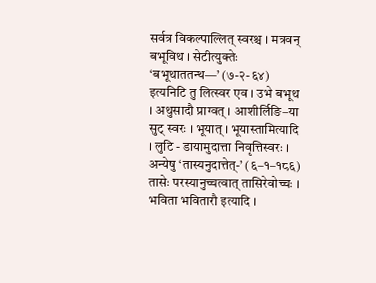सर्वत्र विकल्पाल्लित् स्वरश्च । मत्रवन् बभूविथ । सेटीत्युक्तेः ‘बभूथाततन्थ—’ (७-२-६४) इत्यनिटि तु लित्स्वर एव । उभे बभूथ । अथुसादौ प्राग्वत् । आशीर्लिङि–या सुट् स्वरः । भूयात् । भूयास्तामित्यादि । लुटि - डायामुदात्ता निवृत्तिस्वरः । अन्येषु ‘तास्यनुदात्तेत्-’ (६–१–१८६) तासेः परस्यानुच्चत्वात् तासिरेवोच्चः । भविता भवितारौ इत्यादि ।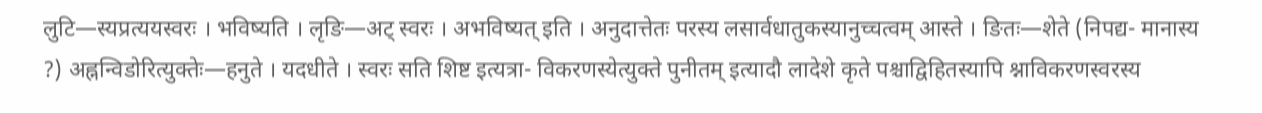लुटि—स्यप्रत्ययस्वरः । भविष्यति । लृङि—अट् स्वरः । अभविष्यत् इति । अनुदात्तेतः परस्य लसार्वधातुकस्यानुच्चत्वम् आस्ते । ङितः—शेते (निपद्य- मानास्य ?) अह्नन्विडोरित्युक्तेः—हनुते । यदधीते । स्वरः सति शिष्ट इत्यत्रा- विकरणस्येत्युक्ते पुनीतम् इत्यादौ लादेशे कृते पश्चाद्विहितस्यापि श्नाविकरणस्वरस्य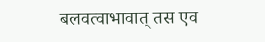बलवत्वाभावात् तस एव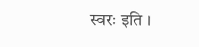स्वरः इति ।